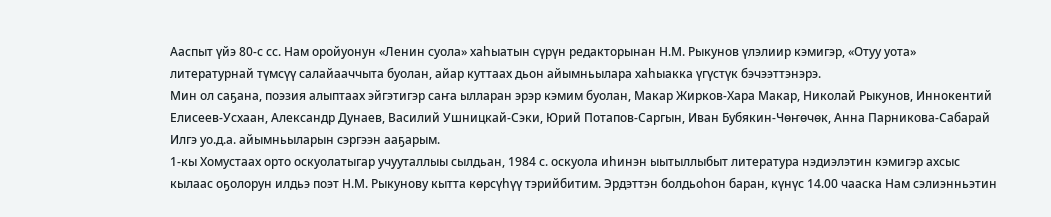Ааспыт үйэ 80-с сс. Нам оройуонун «Ленин суола» хаһыатын сүрүн редакторынан Н.М. Рыкунов үлэлиир кэмигэр, «Отуу уота» литературнай түмсүү салайааччыта буолан, айар куттаах дьон айымньылара хаһыакка үгүстүк бэчээттэнэрэ.
Мин ол саҕана, поэзия алыптаах эйгэтигэр саҥа ылларан эрэр кэмим буолан, Макар Жирков-Хара Макар, Николай Рыкунов, Иннокентий Елисеев-Усхаан, Александр Дунаев, Василий Ушницкай-Сэки, Юрий Потапов-Саргын, Иван Бубякин-Чөҥөчөк, Анна Парникова-Сабарай Илгэ уо.д.а. айымньыларын сэргээн ааҕарым.
1-кы Хомустаах орто оскуолатыгар учууталлыы сылдьан, 1984 с. оскуола иһинэн ыытыллыбыт литература нэдиэлэтин кэмигэр ахсыс кылаас оҕолорун илдьэ поэт Н.М. Рыкунову кытта көрсүһүү тэрийбитим. Эрдэттэн болдьоһон баран, күнүс 14.00 чааска Нам сэлиэнньэтин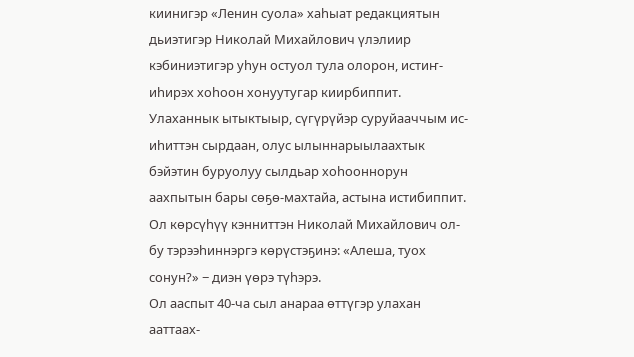киинигэр «Ленин суола» хаһыат редакциятын дьиэтигэр Николай Михайлович үлэлиир кэбиниэтигэр уһун остуол тула олорон, истиҥ-иһирэх хоһоон хонуутугар киирбиппит. Улаханнык ытыктыыр, сүгүрүйэр суруйааччым ис-иһиттэн сырдаан, олус ылыннарыылаахтык бэйэтин буруолуу сылдьар хоһооннорун аахпытын бары сөҕө-махтайа, астына истибиппит. Ол көрсүһүү кэнниттэн Николай Михайлович ол-бу тэрээһиннэргэ көрүстэҕинэ: «Алеша, туох сонун?» − диэн үөрэ түһэрэ.
Ол ааспыт 40-ча сыл анараа өттүгэр улахан ааттаах-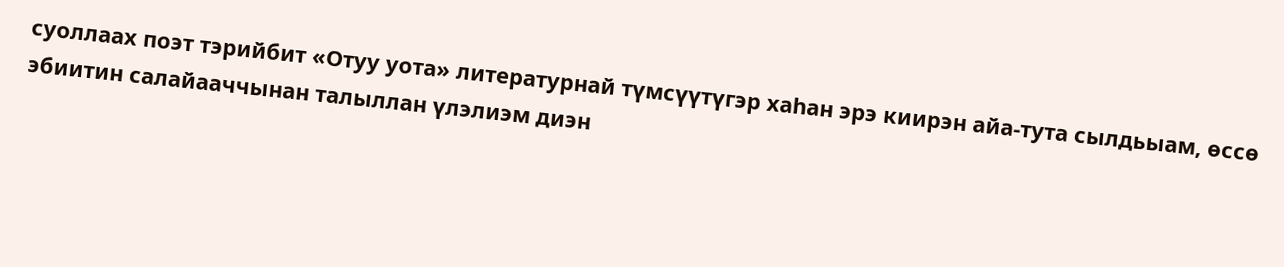суоллаах поэт тэрийбит «Отуу уота» литературнай түмсүүтүгэр хаһан эрэ киирэн айа-тута сылдьыам, өссө эбиитин салайааччынан талыллан үлэлиэм диэн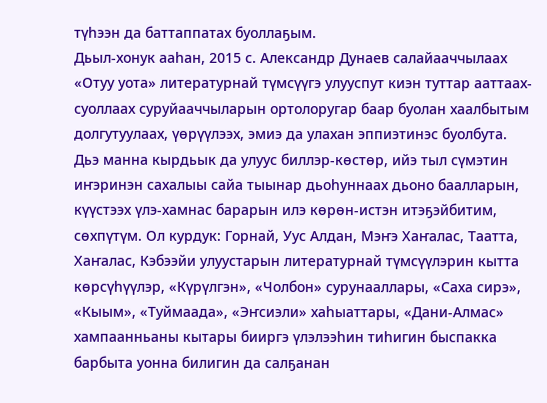түһээн да баттаппатах буоллаҕым.
Дьыл-хонук ааһан, 2015 с. Александр Дунаев салайааччылаах «Отуу уота» литературнай түмсүүгэ улууспут киэн туттар ааттаах-суоллаах суруйааччыларын ортолоругар баар буолан хаалбытым долгутуулаах, үөрүүлээх, эмиэ да улахан эппиэтинэс буолбута.
Дьэ манна кырдьык да улуус биллэр-көстөр, ийэ тыл сүмэтин иҥэринэн сахалыы сайа тыынар дьоһуннаах дьоно баалларын, күүстээх үлэ-хамнас барарын илэ көрөн-истэн итэҕэйбитим, сөхпүтүм. Ол курдук: Горнай, Уус Алдан, Мэҥэ Хаҥалас, Таатта, Хаҥалас, Кэбээйи улуустарын литературнай түмсүүлэрин кытта көрсүһүүлэр, «Күрүлгэн», «Чолбон» сурунааллары, «Саха сирэ», «Кыым», «Туймаада», «Эҥсиэли» хаһыаттары, «Дани-Алмас» хампаанньаны кытары бииргэ үлэлээһин тиһигин быспакка барбыта уонна билигин да салҕанан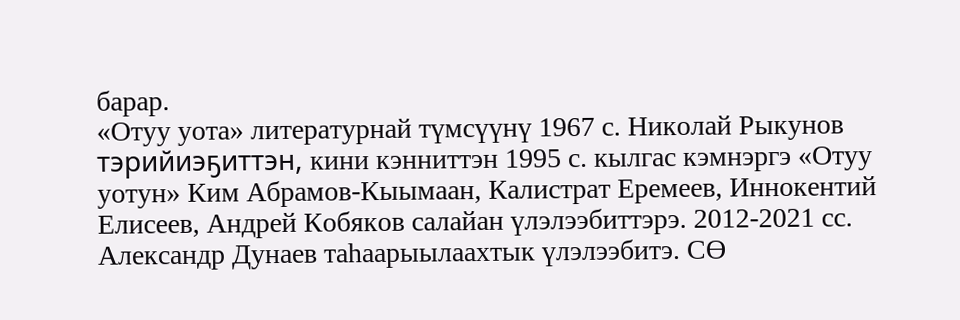барар.
«Отуу уота» литературнай түмсүүнү 1967 с. Николай Рыкунов тэрийиэҕиттэн, кини кэнниттэн 1995 с. кылгас кэмнэргэ «Отуу уотун» Ким Абрамов-Кыымаан, Калистрат Еремеев, Иннокентий Елисеев, Андрей Кобяков салайан үлэлээбиттэрэ. 2012-2021 сс. Александр Дунаев таһаарыылаахтык үлэлээбитэ. СӨ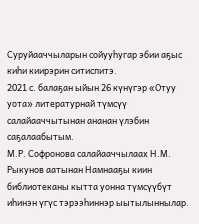Суруйааччыларын сойууһугар эбии аҕыс киһи киирэрин ситиспитэ.
2021 с. балаҕан ыйын 26 күнүгэр «Отуу уота» литературнай түмсүү салайааччытынан ананан үлэбин саҕалаабытым.
М.Р. Софронова салайааччылаах Н.М. Рыкунов аатынан Намнааҕы киин библиотеканы кытта уонна түмсүүбүт иһинэн үгүс тэрээһиннэр ыытылыннылар.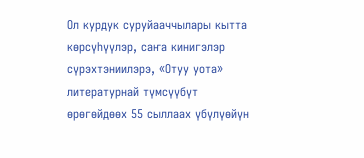Ол курдук суруйааччылары кытта көрсүһүүлэр, саҥа кинигэлэр сүрэхтэниилэрэ, «Отуу уота» литературнай түмсүүбүт өрөгөйдөөх 55 сыллаах үбүлүөйүн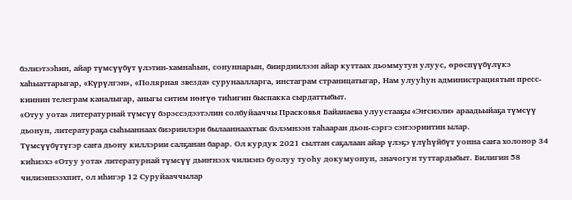бэлиэтээһин, айар түмсүүбүт үлэтин-хамнаһын, сонуннарын, биирдиилээн айар куттаах дьоммутун улуус, өрөспүүбүлүкэ хаһыаттарыгар, «Күрүлгэн», «Полярная звезда» сурунаалларга, инстаграм страницатыгар, Нам улууһун администрациятын пресс-киинин телеграм каналыгар, аныгы ситим нөҥүө тиһигин быспакка сырдаттыбыт.
«Отуу уота» литературнай түмсүү бэрэссэдээтэлин солбуйааччы Прасковья Байанаева улуустааҕы «Эҥсиэли» араадьыйаҕа түмсүү дьонун, литератураҕа сыһыаннаах биэриилэри былааннаахтык бэлэмнээн таһааран дьон-сэргэ сэҥээриитин ылар.
Түмсүүбүтүгэр саҥа дьону киллэрии салҕанан барар. Ол курдук 2021 сылтан саҕалаан айар үлэҕэ үлүһүйбүт уонна саҥа холонор 34 киһиэхэ «Отуу уота» литературнай түмсүү дьиҥнээх чилиэнэ буолуу туоһу докумуонун, значогун туттардыбыт. Билигин 58 чилиэннээхпит, ол иһигэр 12 Суруйааччылар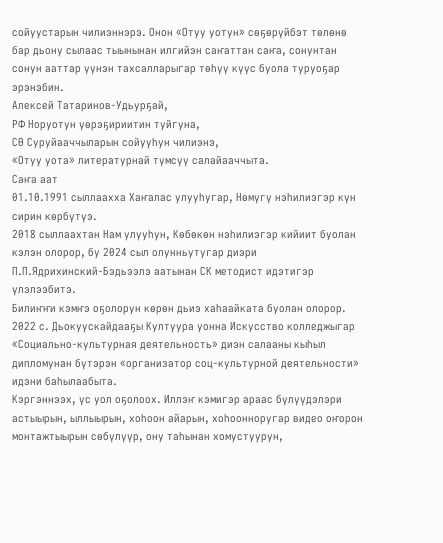сойуустарын чилиэннэрэ. Онон «Отуу уотун» сөҕөрүйбэт төлөнө бар дьону сылаас тыынынан илгийэн саҥаттан саҥа, сонунтан сонун ааттар үүнэн тахсалларыгар төһүү күүс буола туруоҕар эрэнэбин.
Алексей Татаринов-Удьурҕай,
РФ Норуотун үөрэҕириитин туйгуна,
СӨ Суруйааччыларын сойууһун чилиэнэ,
«Отуу уота» литературнай түмсүү салайааччыта.
Саҥа аат
01.10.1991 сыллаахха Хаҥалас улууһугар, Нөмүгү нэһилиэгэр күн сирин көрбүтүэ.
2018 сыллаахтан Нам улууһун, Көбөкөн нэһилиэгэр кийиит буолан кэлэн олорор, бу 2024 сыл олунньутугар диэри
П.П.Ядрихинский-Бэдьээлэ аатынан СК методист идэтигэр үлэлээбитэ.
Билиҥҥи кэмҥэ оҕолорун көрөн дьиэ хаһаайката буолан олорор.
2022 с. Дьокуускайдааҕы Култуура уонна Искусство колледжыгар «Социально-культурная деятельность» диэн салааны кыһыл дипломунан бүтэрэн «организатор соц-культурной деятельности» идэни баһылаабыта.
Кэргэннээх, үс уол оҕолоох. Иллэҥ кэмигэр араас бүлүүдэлэри астыырын, ыллыырын, хоһоон айарын, хоһоонноругар видео оҥорон монтажтыырын сөбүлүүр, ону таһынан хомустуурун,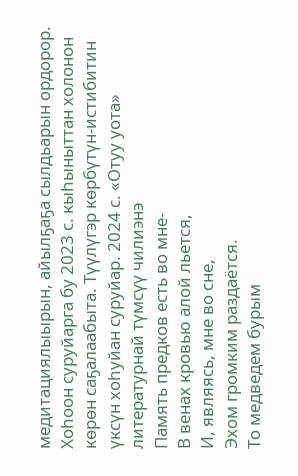медитациялыырын, айылҕаҕа сылдьарын ордорор.
Хоһоон суруйарга бу 2023 с. кыһыныттан холонон көрөн саҕалаабыта. Түүлүгэр көрбүтүн-истибитин үксүн хоһуйан суруйар. 2024 с. «Отуу уота» литературнай түмсүү чилиэнэ
Память предков есть во мне-
В венах кровью алой льется,
И, являясь, мне во сне,
Эхом громким раздаётся.
То медведем бурым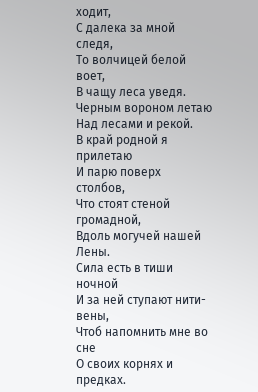ходит,
С далека за мной следя,
То волчицей белой воет,
В чащу леса уведя.
Черным вороном летаю
Над лесами и рекой.
В край родной я прилетаю
И парю поверх столбов,
Что стоят стеной громадной,
Вдоль могучей нашей Лены.
Сила есть в тиши ночной
И за ней ступают нити-вены,
Чтоб напомнить мне во сне
О своих корнях и предках.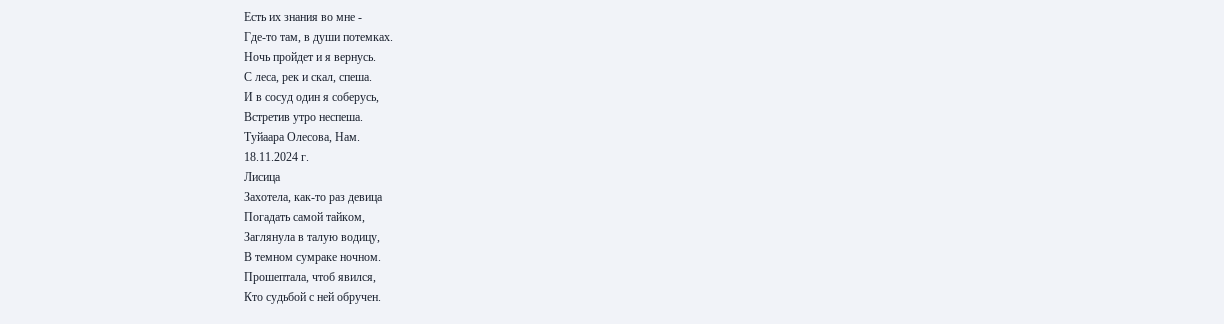Есть их знания во мне -
Где-то там, в души потемках.
Ночь пройдет и я вернусь.
С леса, рек и скал, спеша.
И в сосуд один я соберусь,
Встретив утро неспеша.
Туйаара Олесова, Нам.
18.11.2024 г.
Лисица
Захотела, как-то раз девица
Погадать самой тайком,
Заглянула в талую водицу,
В темном сумраке ночном.
Прошептала, чтоб явился,
Кто судьбой с ней обручен.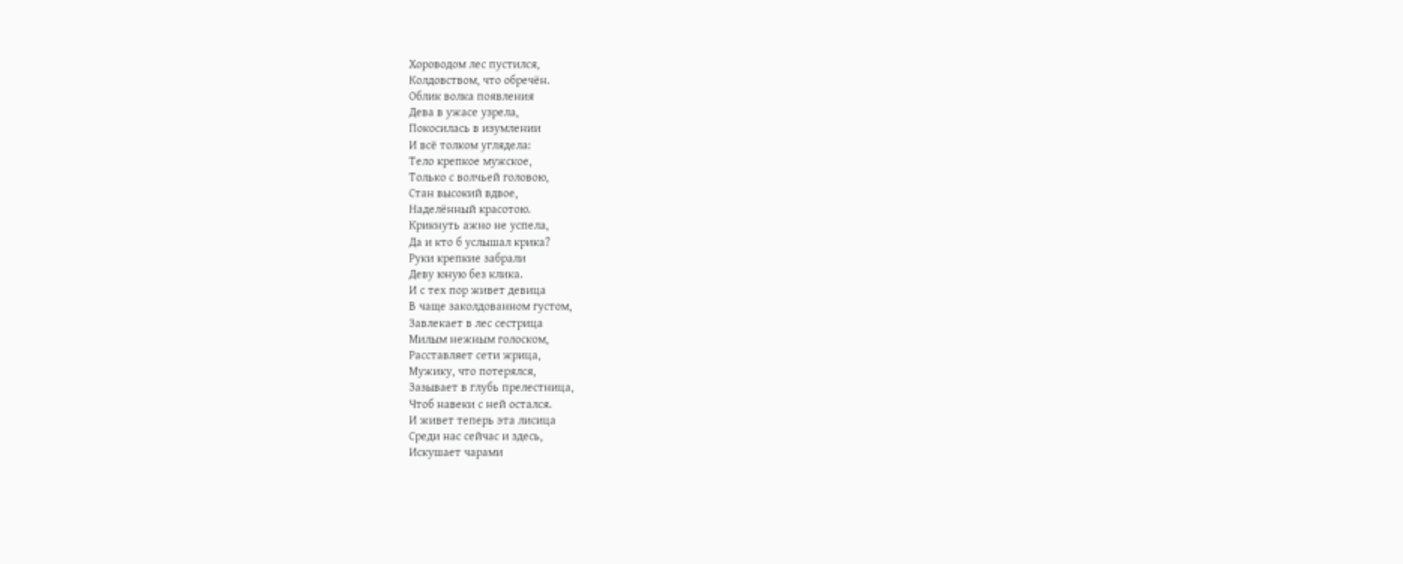Хороводом лес пустился,
Колдовством, что обречён.
Облик волка появления
Дева в ужасе узрела,
Покосилась в изумлении
И всё толком углядела:
Тело крепкое мужское,
Только с волчьей головою,
Стан высокий вдвое,
Наделённый красотою.
Крикнуть ажно не успела,
Да и кто б услышал крика?
Руки крепкие забрали
Деву юную без клика.
И с тех пор живет девица
В чаще заколдованном густом,
Завлекает в лес сестрица
Милым нежным голоском,
Расставляет сети жрица,
Мужику, что потерялся,
Зазывает в глубь прелестница,
Чтоб навеки с ней остался.
И живет теперь эта лисица
Среди нас сейчас и здесь,
Искушает чарами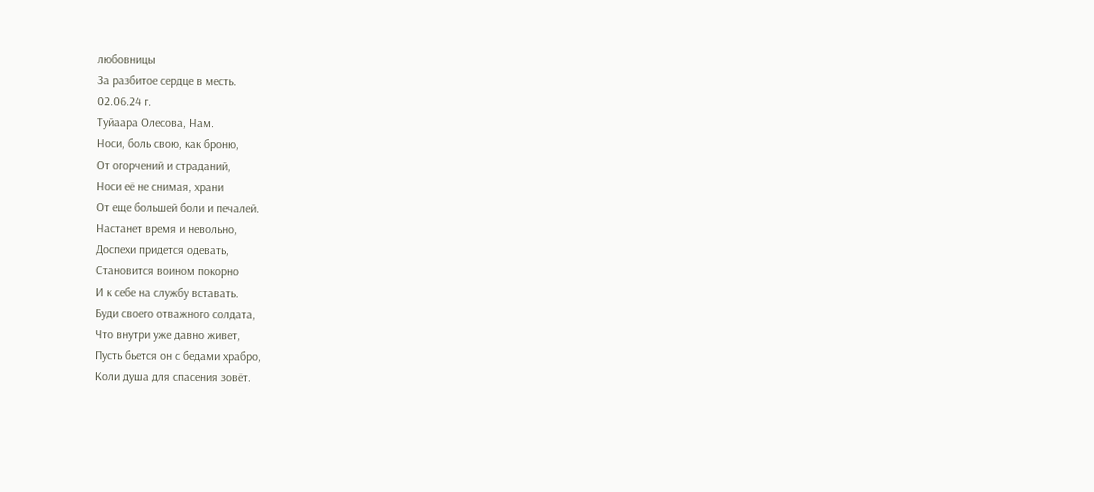любовницы
За разбитое сердце в месть.
02.06.24 г.
Туйаара Олесова, Нам.
Носи, боль свою, как броню,
От огорчений и страданий,
Носи её не снимая, храни
От еще большей боли и печалей.
Настанет время и невольно,
Доспехи придется одевать,
Становится воином покорно
И к себе на службу вставать.
Буди своего отважного солдата,
Что внутри уже давно живет,
Пусть бьется он с бедами храбро,
Коли душа для спасения зовёт.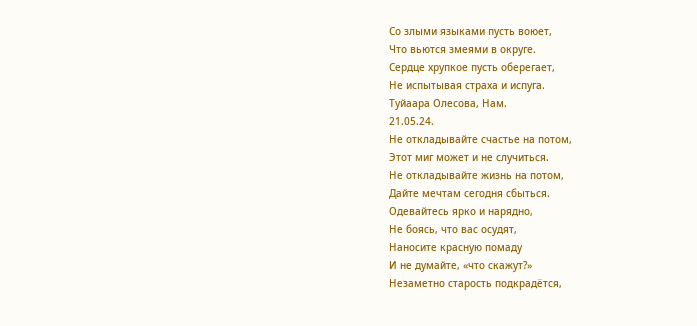Со злыми языками пусть воюет,
Что вьются змеями в округе.
Сердце хрупкое пусть оберегает,
Не испытывая страха и испуга.
Туйаара Олесова, Нам.
21.05.24.
Не откладывайте счастье на потом,
Этот миг может и не случиться.
Не откладывайте жизнь на потом,
Дайте мечтам сегодня сбыться.
Одевайтесь ярко и нарядно,
Не боясь, что вас осудят,
Наносите красную помаду
И не думайте, «что скажут?»
Незаметно старость подкрадётся,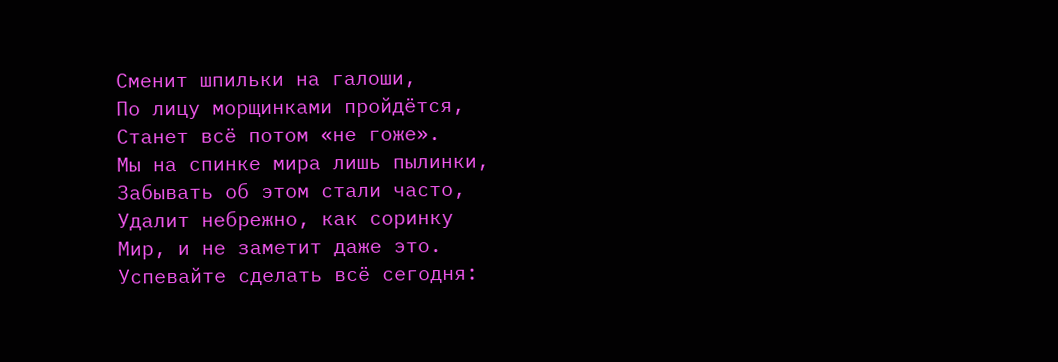Сменит шпильки на галоши,
По лицу морщинками пройдётся,
Станет всё потом «не гоже».
Мы на спинке мира лишь пылинки,
Забывать об этом стали часто,
Удалит небрежно, как соринку
Мир, и не заметит даже это.
Успевайте сделать всё сегодня: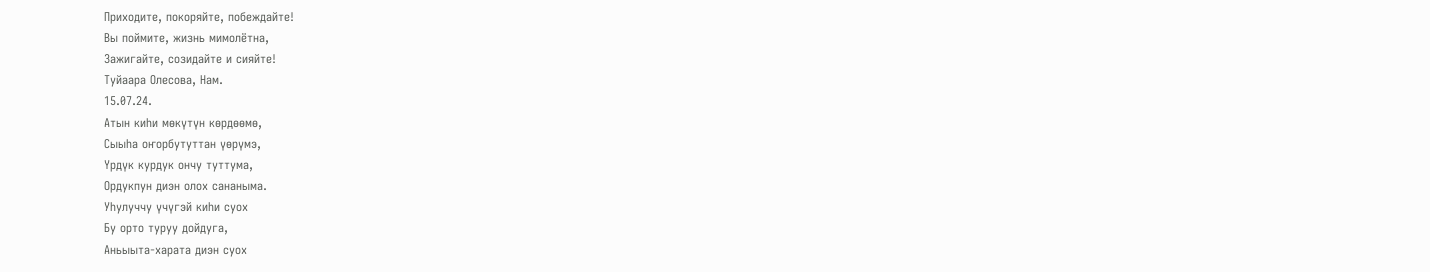Приходите, покоряйте, побеждайте!
Вы поймите, жизнь мимолётна,
Зажигайте, созидайте и сияйте!
Туйаара Олесова, Нам.
15.07.24.
Атын киһи мөкүтүн көрдөөмө,
Сыыһа оҥорбутуттан үөрүмэ,
Үрдүк курдук ончу туттума,
Ордукпун диэн олох сананыма.
Уһулуччу үчүгэй киһи суох
Бу орто туруу дойдуга,
Аньыыта-харата диэн суох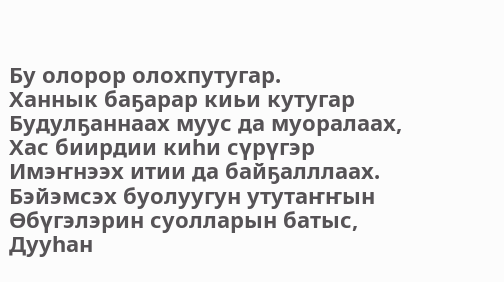Бу олорор олохпутугар.
Ханнык баҕарар киьи кутугар
Будулҕаннаах муус да муоралаах,
Хас биирдии киһи сүрүгэр
Имэҥнээх итии да байҕалллаах.
Бэйэмсэх буолуугун утутаҥҥын
Өбүгэлэрин суолларын батыс,
Дууһан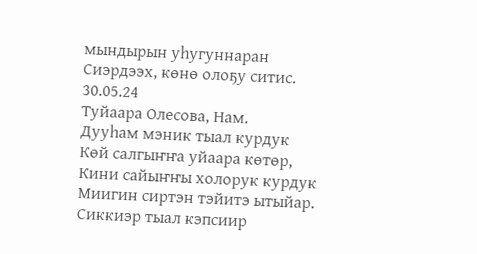мындырын уһугуннаран
Сиэрдээх, көнө олоҕу ситис.
30.05.24
Туйаара Олесова, Нам.
Дууһам мэник тыал курдук
Көй салгыҥҥа уйаара көтөр,
Кини сайыҥҥы холорук курдук
Миигин сиртэн тэйитэ ытыйар.
Сиккиэр тыал кэпсиир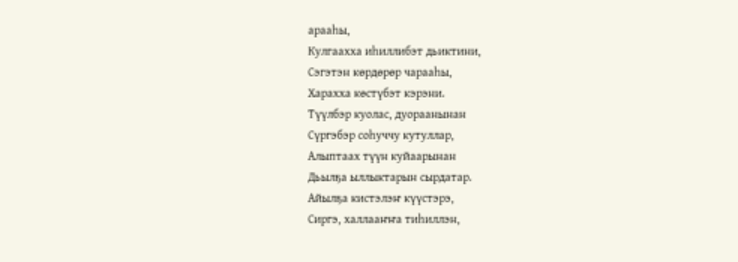арааһы,
Кулгаахха иһиллибэт дьиктини,
Сэгэтэн көрдөрөр чарааһы,
Харахха көстүбэт кэрэни.
Түүлбэр куолас, дуораанынан
Сүргэбэр соһуччу кутуллар,
Алыптаах түүн куйаарынан
Дьылҕа ыллыктарын сырдатар.
Айылҕа кистэлэҥ күүстэрэ,
Сиргэ, халлааҥҥа тиһиллэн,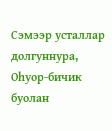Сэмээр усталлар долгуннура,
Оһуор-бичик буолан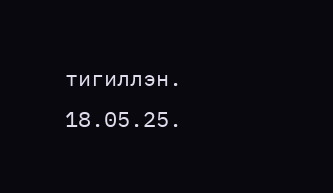тигиллэн.
18.05.25.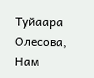Туйаара Олесова, Нам